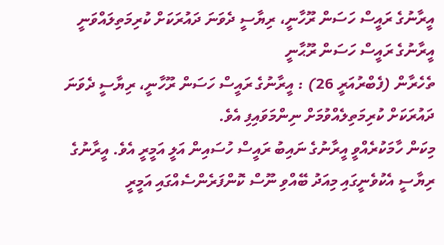އީރާނުގެ ރައީސް ހަސަން ރޫހާނީ، ރިޔާސީ ދެވަނަ ދައުރަކަށް ކުރިމަތިލައްވަނީ
އީރާނުގެ ރައީސް ހަސަން ރޫޙާނީ
ތެހެރާން (ފެބްރުއަރީ 26) : އީރާނުގެ ރައީސް ހަސަން ރޫހާނީ، ރިޔާސީ ދެވަނަ ދައުރަކަށް ކުރިމަތިލެއްވުމަށް ނިންމަވައިފި އެވެ.
މިކަން ހާމަކުރެއްވީ އީރާނުގެ ނައިބު ރައީސް ހުސައިން އަލީ އަމީރީ އެވެ. އީރާނުގެ ރިޔާސީ އެކުވެނީގައި މިއަދު ބޭއްވި ނޫސް ކޮންފަރެންސެއްގައި އަމީރީ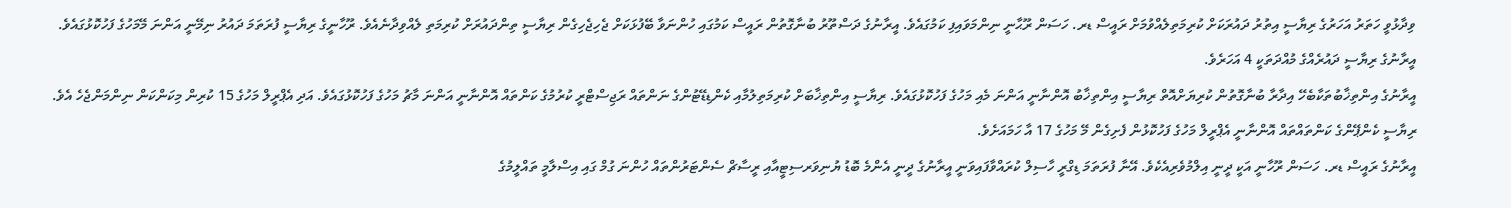ވިދާޅުވީ ހަތަރު އަހަރުގެ ރިޔާސީ އިތުރު ދައުރަކަށް ކުރިމަތިލެއްވުމަށް ރައީސް ޑރ. ހަސަން ރޫޙާނީ ނިންމަވައިފި ކަމުގައެވެ. އީރާނުގެ ދަސްތޫރު ބުނާގޮތުން ރައީސް ކަމުގައި ހުންނަވާ ބޭފުޅަކަށް ޖެހިޖެހިގެން ރިޔާސީ ތިންދައުރަށް ކުރިމަތި ލެއްވިދާނެއެވެ. ރޫހާނީގެ ރިޔާސީ ފުރަތަމަ ދައުރު ނިމޭނީ އަންނަ މޭމަހުގެ ފަހުކޮޅުގައެވެ. އީރާނުގެ ރިޔާސީ ދައުރެއްގެ މުއްދަތަކީ 4 އަހަރެވެ.
އީރާނުގެ އިންތިޚާބުތަކާބެހޭ އިދާރާ ބުނާގޮތުން ކުރިޔަށްއޮތް ރިޔާސީ އިންތިޚާބު އޮންނާނީ އަންނަ މެއި މަހުގެ ފަހުކޮޅުގައެވެ. ރިޔާސީ އިންތިޚާބަށް ކުރިމަތިލުމާއި ކެންޑިޑޭޓުންގެ ނަންތައް ރަޖިސްޓްރީ ކުރުމުގެ ކަންތައް އޮންނާނީ އަންނަ މާޗު މަހުގެ ފަހުކޮޅުގައެވެ. އަދި އެޕްރީލް މަހުގެ 15 ކުރިން މިކަންކަން ނިންމަންޖެހެ އެވެ. ރިޔާސީ ކެންޕޭންގެ ކަންތައްތައް އޮންނާނީ އެޕްރީލް މަހުގެ ފަހުކޮޅުން ފެށިގެން މޭ މަހުގެ 17 އާ ހަމައަށެވެ.
އީރާނުގެ ރައީސް ޑރ. ހަސަން ރޫހާނީ އަކީ ދީނީ އިލްމުވެރިއެކެވެ. އޭނާ ފުރަތަމަ ޑިގްރީ ހާސިލް ކުރައްވާފައިވަނީ އީރާނުގެ ދީނީ އެންމެ ބޮޑު ޔުނިވަރސިޓީއާއި ރީސާޗް ސެންޓަރުންތައް ހުންނަ ގުމް ގައި އިސްލާމީ ތައްލީމުގެ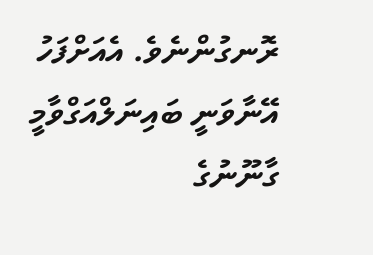ރޮނގުންނެވެ. އެއަށްފަހު އޭނާވަނީ ބައިނަލްއަގްވާމީ ގާނޫނުގެ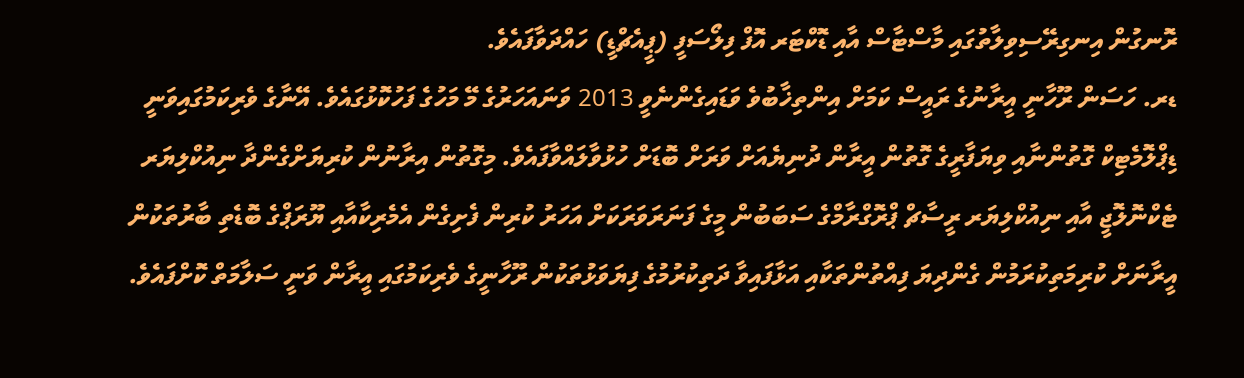ރޮނގުން އިނގިރޭސިވިލާތުގައި މާސްޓާސް އާއި ޑޮކްޓަރ އޮފް ފިލޯސަފީ (ޕީއެޗްޑީ) ހައްދަވާފައެވެ.
ޑރ. ހަސަން ރޫހާނީ އީރާނުގެ ރައީސް ކަމަށް އިންތިޚާބުވެ ވަޑައިގެންނެވީ 2013 ވަނައަހަރުގެ މޭ މަހުގެ ފަހުކޮޅުގައެވެ. އޭނާގެ ވެރިކަމުގައިވަނީ ޑިޕްލޮމެޓިކް ގޮތުންނާއި ވިޔަފާރީގެ ގޮތުން އީރާން ދުނިޔެއަށް ވަރަށް ބޮޑަށް ހުޅުވާލައްވާފައެވެ. މިގޮތުން އިރާނުން ކުރިޔަށްގެންދާ ނިއުކްލިޔަރ ޓެކްނޮލޮޖީ އާއި ނިއުކްލިޔަރ ރީސާޗް ޕްރޮގްރާމްގެ ސަބަބުން މީގެ ފަނަރަވަރަކަށް އަހަރު ކުރިން ފެށިގެން އެމެރިކާއާއި ޔޫރަޕްގެ ބޮޑެތި ބާރުތަކުން އީރާނަށް ކުރިމަތިކުރަމުން ގެންދިޔަ ފިއްތުންތަކާއި އަޅާފައިވާ ދަތިކުރުމުގެ ފިޔަވަޅުތަކުން ރޫހާނީގެ ވެރިކަމުގައި އީރާން ވަނީ ސަލާމަތް ކޮށްފައެވެ.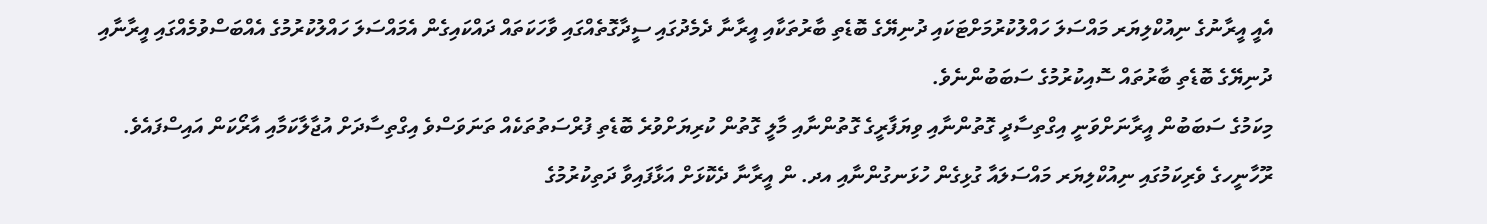އެއީ އީރާނުގެ ނިއުކްލިޔަރ މައްސަލަ ހައްލުކުރުމަށްޓަކައި ދުނިޔޭގެ ބޮޑެތި ބާރުތަކާއި އީރާނާ ދެމެދުގައި ސީދާގޮތެއްގައި ވާހަކަތައް ދައްކައިގެން އެމައްސަލަ ހައްލުކުރުމުގެ އެއްބަސްވުމެއްގައި އީރާނާއި ދުނިޔޭގެ ބޮޑެތި ބާރުތައް ސޮއިކުރުމުގެ ސަބަބުންނެވެ.
މިކަމުގެ ސަބަބުން އީރާނަށްވަނީ އިގްތިސާދީ ގޮތުންނާއި ވިޔަފާރީގެ ގޮތުންނާއި މާލީ ގޮތުން ކުރިޔަށްވުރެ ބޮޑެތި ފުރްސަތުތަކެއް ތަނަވަސްވެ އިގްތިސާދަށް އުޖާލާކަމާއި އާރޯކަން އައިސްފައެވެ. ރޫހާނީހގެ ވެރިކަމުގައި ނިއުކްލިޔަރ މައްސަލައާ ގުޅިގެން ހުޅަނގުންނާއި އދ. ން އީރާނާ ދެކޮޅަށް އަޅާފައިވާ ދަތިކުރުމުގެ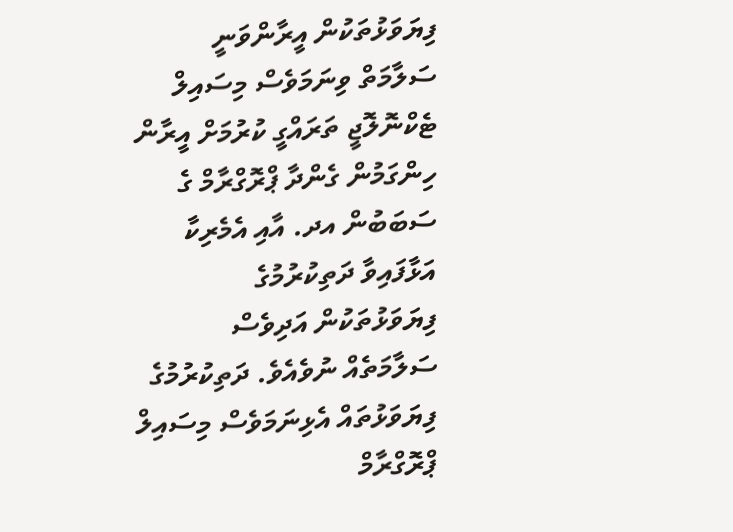ފިޔަވަޅުތަކުން އީރާންވަނީ ސަލާމަތް ވިނަމަވެސް މިސައިލް ޓެކްނޮލޮޖީ ތަރައްގީ ކުރުމަށް އީރާން ހިންގަމުން ގެންދާ ޕްރޮގްރާމް ގެ ސަބަބުން އދ. އާއި އެމެރިކާ އަޅާފައިވާ ދަތިކުރުމުގެ ފިޔަވަޅުތަކުން އަދިވެސް ސަލާމަތެއް ނުވެއެވެ. ދަތިކުރުމުގެ ފިޔަވަޅުތައް އެޅިނަމަވެސް މިސައިލް ޕްރޮގްރާމް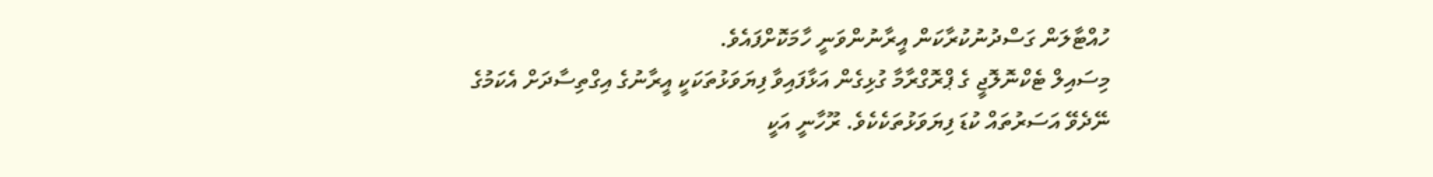ހުއްޓާލަން ގަސްދުނުކުރާކަން އީރާނުންވަނީ ހާމަކޮށްފައެވެ.
މިސައިލް ޓެކްނޮލޮޖީ ގެ ޕްރޮގްރާމާ ގުޅިގެން އަޅާފައިވާ ފިޔަވަޅުތަކަކީ އީރާނުގެ އިގްތިސާދަށް އެކަމުގެ ނޭދެވޭ އަސަރުތައް ކުޑަ ފިޔަވަޅުތަކެކެވެ. ރޫހާނީ އަކީ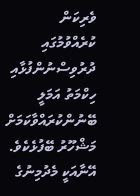ވެރިކަން ކުރެއްވުމުގައި ދުރުވިސްނުންފުޅާއި ހިކްމަތު އަމަލީ ބޭނުންކުރައްވާކަމަށް މަޝްހޫރު ބޭފުޅެކެވެ. އޭނާއަކީ މެދުމިނުގެ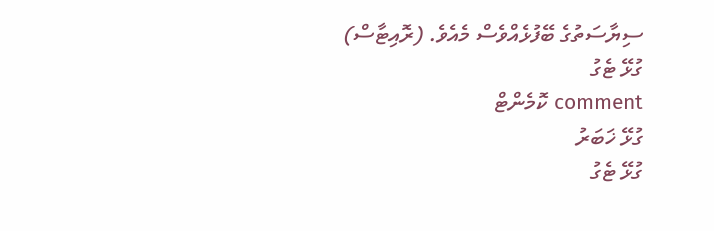ސިޔާސަތުގެ ބޭފުޅެއްވެސް މެއެވެ. (ރޮއިޓާސް)
ގުޅޭ ޓެގު
comment ކޮމެންޓް
ގުޅޭ ޚަބަރު
ގުޅޭ ޓެގު